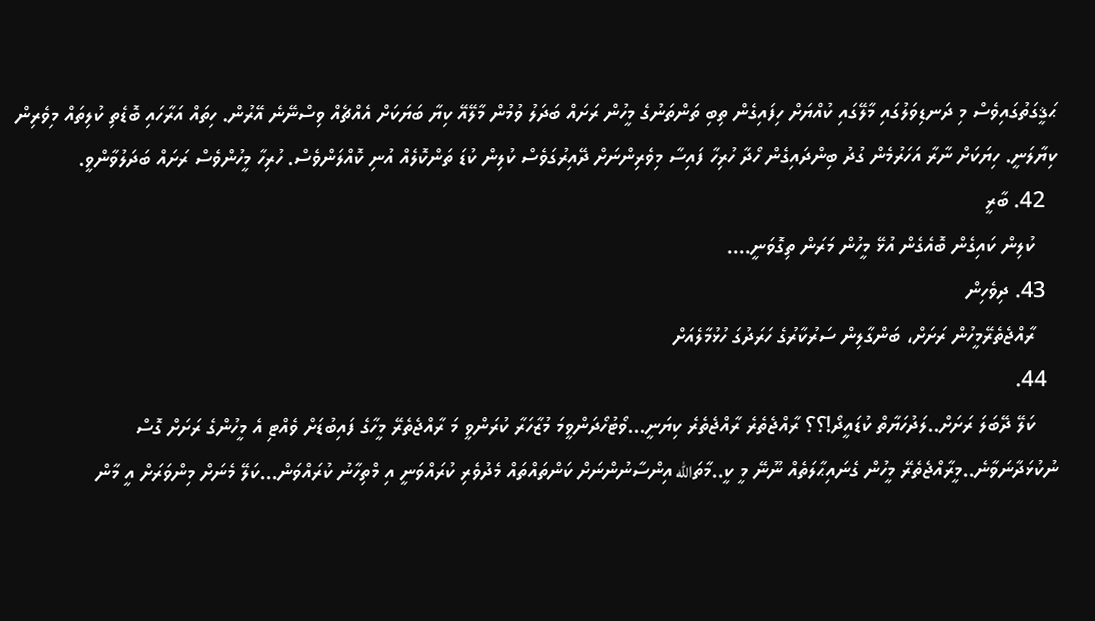ޙަޤީގަތުގައިވެސް މި ދަނޑިވަލުގައި މާލޭގައި ކުއްޔަށް ހިފައިގެން ތިބި ތަންތަނުގެ މީހުން ރަށައް ބަދަލު ވުމުން މާލޭއޭ ކިޔާ ބަޔަކަށް އެއްޗެއް ވިސްނޭނެ އޭރުން. ހިތައް އަރާހައި ބޮޑެތި ކުލިތައް މިވެރިން ކިޔާލަނީ. ހިޔަކަށް ނާރާ އަހަރުމެން ގުދު ބިންދައިގެން ހޯދާ ހުރިހާ ފައިސާ މިވެރިންނަށް ދޭއިރުގަވެސް ކުލިން ކުޑަ ތަންކޮލެއް އުނި ކޮއްލަންވެސް. ހުރިހާ މީހުންވެސް ރަށައް ބަދަލުވާންވީ.
  42. ބާރީ
    ކުލިން ކައިގެން ބޮއެގެން އުޅޭ މީހުން މަރަން ތިގޮވަނީ....
  43. ދިވެހިން
    ރާއްޖެތެރޭމީހުން ރަށަށް، ބަންގާލިން ސަރުކާރުގެ ހަރަދުގަ ހުޅުމާލެއަށް
  44.
    ކަލޭ ދޭބަލަ ރަށަށް..ލަދުހަޔާތް ކުޑައީދޯ!؟؟ ރާއްޖެތެރެ ރާއްޖެތެރެ ކިޔަނީ...ވޯޓުހޯދަންވީމަ މުޒާހަރާ ކުރަންވީ މަ ރާއްޖެތެރޭ މީހާގެ ފައިބުޑަށް ވެއްޓި އެ މީހުންގެ ރަށަށް ގޮސް ނުކުޅަދާނަވާނެ..މީރާއްޖެތެރޭ މީހުން ގެނައިޙާލަތެއް ނޫނޭ މީ ކީ..މާތަالله އިންސާނުންނަށް ކަންތައްތައް މެދުވެރި ކުރައްވަނީ އި މްތިހާނު ކުރައްވަން...ކަލޭ މެނަށް މިންވަރަށް އީ މާން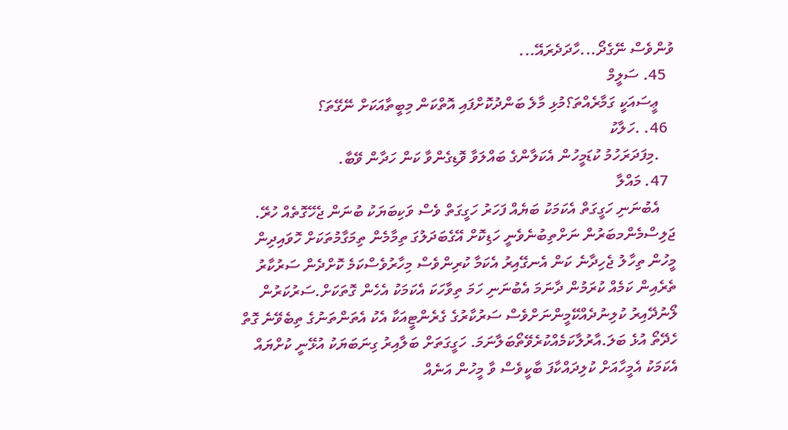ވުންވެސް ނޭގެދޯ...ހާދަދެރައޭ...
  45. ސަލީމް
    ޢީސައަކީ ގަމާރެއްތަ؟މުޅި މާލެ ބަންދުކޮށްފައި އޮތްކަން މިބީތާއަކަށް ނޭގޭތަ؟
  46. .ހަލާކު
    .މިފަދަރަހުމު ކުޑަމީހުން އެކަލާންގެ ބައްލަވާ ވޮޑިގެންވާ ކަން ހަދާން ވޭބާ.
  47. މައްލާ
    އެބުނަނި ހަގީގަތް އެކަމަކު ބަޔެއް ފަހަރު ހަގީގަތް ވެސް ވަކިބަޔަކު ބުނަން ޖެހޭގޮތެއް ހުރޭ. ޖަލިސްމެންމބަރުން ނަށްތިބުނެވެނީ ހަޑިކޮށް އޭގެބަދަލުގަ ތިމާމެން ތިމަގާމުތަކަށް ހޮވައިދިން މީހުން ތިހާލު ޖެހިދާނެ ކަން އެނގޭއިރު އެކަމާ ކުރިންވެސް މިހާރުވެސްކަމެ ކޮށްދެން ސަރުކާރު ތެރެއިން ކަމެއް ކުރަމުން ދާނަމަ އެބުނަނި ހަމަ ތިވާހަކަ އެކަމަކު އެހެން ގޮތަކަށް.ސަރުކަރުން ލޯނުދޭއިރު ކުލިނުދެއްކޭމީންނަށްވެސް ސަރުކާރުގެ ގެރެންޓީއަކާ އެކު އެތަންތަނުގެ ތިބެވޭނެ ގޮތް ހެދޭތޯ އުޅެ ބަލަ.އާރުލާކަމެއްކުރެވޭތޯބަލާނަމަ. ހަގީގަތަށް ބަލާއިރު ގިނަބަޔަކު އުޅޭނީ ކުށްޔައް އެކަމަކު އެމީހާއަށް ކުލިދައްކާފަ ބާކީވެސް ވާ މީހުން އަނެއް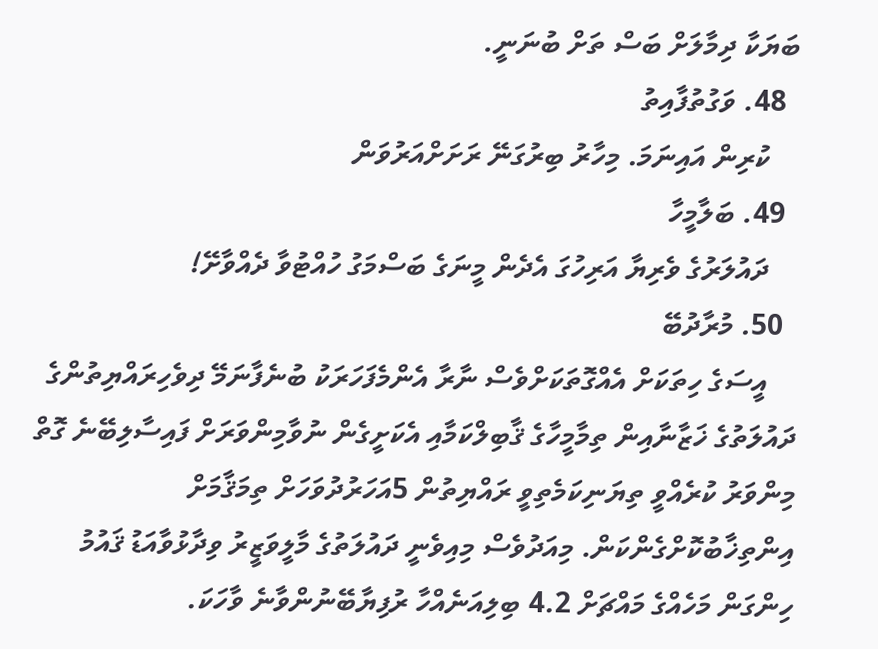ބަޔަކާ ދިމާލަށް ބަސް ތަށް ބުނަނީ.
  48. ވަގުތުފާއިތު
    ކުރިން އައިނަމަ. މިހާރު ބިރުގަނޭ ރަށަށްއަރުވަން
  49. ބަލާމީހާ
    ދައުލަރުގެ ވެރިޔާ އަރިހުގަ އެދެން މީނަގެ ބަސްމަގު ހުއްޓުވާ ދެއްވާށޭ!
  50. މުރާދުބޭ
    އީސަގެ ހިތަކަށް އެއްގޮތަކަށްވެސް ނާރާ އެންމެފަހަރަކު ބުނެފާނަމޭ ދިވެހިރައްޔިތުންގެ ދައުލަތުގެ ޚަޒާނާއިން ތިމާމީހާގެ ޤާބިލްކަމާއި އެކަށީގެން ނުވާމިންވަރަށް ފައިސާލިބޭނެ ގޮތް މިންވަރު ކުރެއްވީ ތިޔަނިކަމެތިވީ ރައްޔިތުން 5އަހަރުދުވަހަށް ތިމަޤާމަށް އިންތިޚާބުކޮށްގެންކަން. މިއަދުވެސް މިއިވެނީ ދައުލަތުގެ މާލީވަޒީރު ވިދާޅުވާއަޑު ޤައުމު ހިންގަން މަހެއްގެ މައްޗަށް 4.2 ބިލިއަނެއްހާ ރުފިޔާބޭނުންވާނެ ވާހަކަ.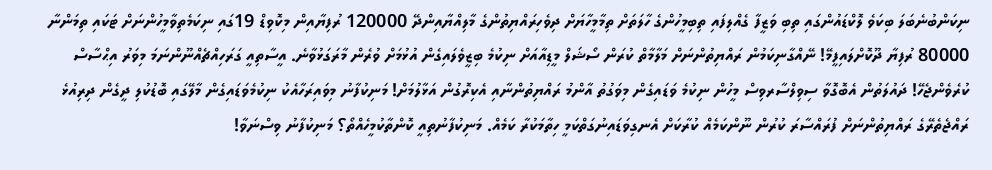ނިކަންބުނެބަލަ ބިކަވެ ލޮކްޑައުންގައި ތިބި ވަޒީފާ ގެއްލިފައި ތިބިމީހުންގެ ހާލަތަށް ތިމާމީހާޔަށް ދިވެހިރައްޔިތުންގެ މާލިއްޔާއިންދޭ 120000 ރުފިޔާއިން މިކޮވިޑް 19ގައި ނިކަމެތިވާމީހުންނަށް ޓަކައި ތިމަންނާ 80000 ރުފިޔާ ދޫކޮށްލައިފީމޭ! ނޭއްގާނިކަމުން ރައްޔިތުންނަށް މަލާމާތް ކުރަން ސޯޝަލް މީޑިއާއަށް ނިކުމެ ބިޒީވެލައިގެން އުޅުމަށް ވުރެން މާރަގަޅުވާނެ. އީސާތިއީ ގަރަހިއްޗެއްނޫންނަމަ މިވަރު އިޙްސާސް ކުރެވެންޖެހޭ! ދައުލަތުން އެބޮގޮވާ ސިވިލްސާރވިސް މީހުން ނިކުމެ ވަޑައިގެން މިވަގުތު އާންމު ރައްޔިތުންނާއި އެކިރޮގުން އަޅާލުމަށް! މަނިކުފާނު މިވައިރަހާއެކު ނިކުމެވަޑައިގެން މާލޭގައި ބޮޑުކުލި ދީގެން ދިރިއުޅެ ރައްޖެތެރޭގެ ރައްޔިތުންނަށް ފުރައްސާރަ ކުރުން ނޫންކަމެއް ކުރާކަށް އެނގިވަޑައިނުގަތްކަމީ ހިތާމަކުރާ ކަމެއް. މަނިކުފާނުތިއީ ކޮންތާކުމީހެއްތޯ؟ މަނިކުފާނު ވިސްނަވާ!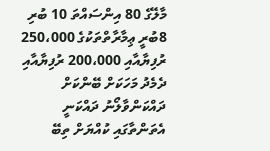މާލޭގެ 80 އިންސައްތަ 10 ބުރި 8ބުރީ ޢިމާރާތްތަކުގެ 250،000 ރުފިޔާއާއި 200،000 ރުފިޔާއާއި ދެމެދު މަހަކަށް ބޭންކަށް ދައްކަންވާލޯނު ދައްކަނީ އެތަންތާގައި ކުއްޔަށް ތިބޭ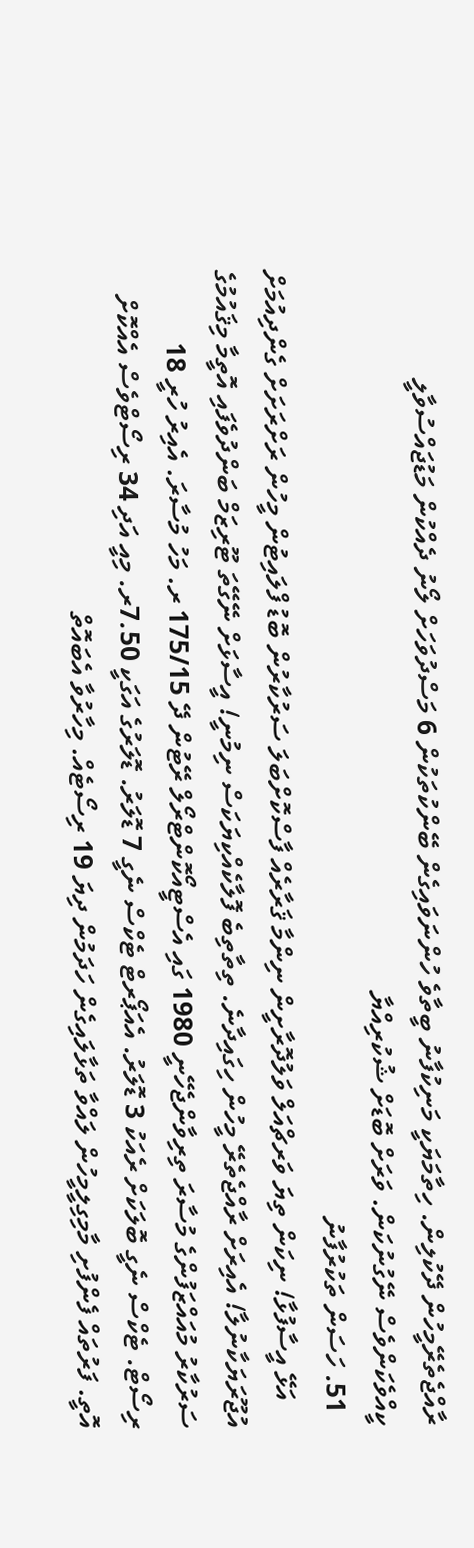ރާއްޖެތެރޭމީހުން ދޭކުލިން. ހިތާމަޔަކީ މަނިކުފާނު ބީތާވެ ހުންނަވައިގެން ބޭންކުތަކުން 6 މަސްދުވަހަށް ލޯނު ދެއްކުން މަޑުޖައްސުވާލީ ކީއްވެކަންވެސް ނޭގުނުކަން. ވަރަށް ބޮޑަށް ޝުކުރިއްޔާ
  51. ހަސަން ތަކުރުފާނު
    އަޅޭ އީސާފުޅާ! ނިކަން ތިޔަ ވަރޗްއަލް ވަލުދޮރާށީން ނިންމާ ޤަރާރެއް ފާސްކޮށްބަލަ ސަރުކާރުން ބޮޑު ފްލައިޓުން މީހުން ރަށްރަށަށް ގެންދިއުމަށް އުޖޫރަޔަކާނުލާ! އެއިރަށް ރާއްޖެތެރޭ މީހުން ހިގައިދާނެ. ތިތާތިބެ ފޮލާކެއްކިޔަކަސް ނިމުނީ! އީސާޅަށް ނޭގޭތަ ޓޫރިޒަމް ބަންދުވެފައި އޮތީމާ މިޤައުމުގެ ސަރުކާރު މުއައްޒަފުންގެ މުސާރަ ތިރިވާންޖެހޭނީ 1980 ގައި އެސްޓީއޯކޮންޓްރޯލް ރޭޓުން ދޭ 175/15 ރ. މަހު މުސާރަ. އެއިރު ހުރީ 18 ރިސޯޓް. ޓެކްސް ނެގީ ބޮލަކަށް ރެއަކު 3 ޑޮލަރު. އެއަޕޯރޓް ޓެކްސް ނެގީ 7 ޑޮލަރު. ޑޮލަރުގެ އަގަކީ 7.50ރ. މިއީ އަދި 34 ރިސޯޓްވެސް އެއްކޮށް އޮތީ. ފަރުތައް ފެންފުށި މާމިގިލީމީހުން ލައްވާ ތަޅާލައިގެން ހަދަމުން ދިޔަ 19 ރިސޯޓެއް. މިހާރުވާ އެބައޮތް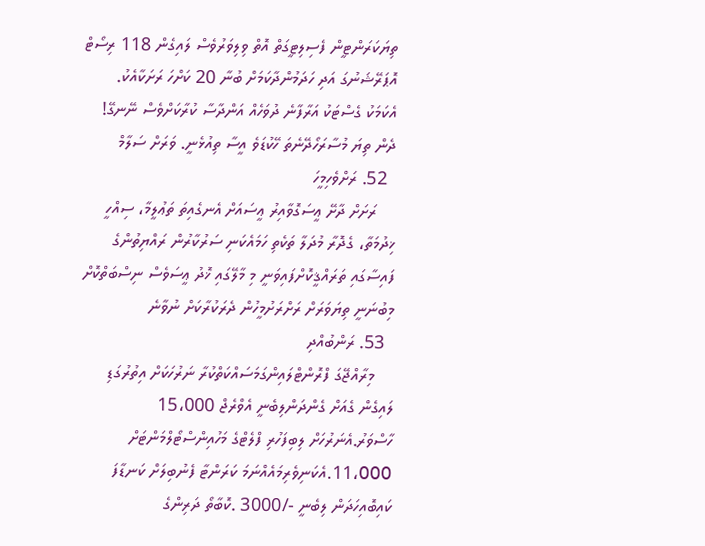ތިޔަކަރަންޓީން ފެސިލިޓީގަތް އޮތް ވިލިވަރުވެސް ލައިގެން 118 ރިސޯޓް އޮޕަރޭޝަނުގަ އަދި ހަދަމުންދާކަމަށް ބުނާ 20 ކަށްހަ ރަށަކާއެކު. އެކަމަކު ގެސްޓަކު އަރާފާނެ ދުވަހެއް އަންދާސާ ކުރާކަށްވެސް ނޭނގޭ! ދެން ތިޔަ މުސާރަހޯދޭނެތަ ހޭކުޑަވެ އީސާ ތިއުޅެނީ. ވަރަށް ސަލާމް
  52. ރަށްވެހިމީހަ
    ރަށަށް ދާށޭ ޢީސަގޮވާއިރު ޢީސައަށް އެނގެއިތަ ތަޢުލީމާ، ސިއްހީ ޚިދުމަތާ، ގެދޮރާ މުދަލާ ތަކެތި ހަމައެކަނި ސަރުކާރުން ރައްޔިތުންގެ ފައިސާގައި ތަރައްޤީކޮށްފައިވަނީ މި މާލޭގައި ޚޮދު ޢީސަވެސް ނިސްބަތްކޮށް މިބުނަނީ ތިޔަވަރަށް ރަށްރަށުމީހުން ދެރަކުރާކަށް ނުވާނެ
  53. ރަންބުއްދި
    މިރާއްޖޭގަ ފްރޮންޓްލައިންގަމަސައްކަތްކުރާ ނަރުހަކަށް އިތުރުގަޑި ލައިގެން ގެއަށް ގެންދަންލިބެނީ އެވްރެޖް 15،000 ހާސްވަރު.އެނަރުހަށް ލިބިފަހުރި ފްލެޓްގެ މަހުއިންސްޓޯލްމަންޓަށް 11،000.އެކަނިވެރިމައެއްނަމަ ކަރަންޓާ ފެނުބިލަށް ކަނޑާފަ ކައިބޮއިހަދަން ލިބެނީ -/3000 .ކޮބާތޯ ދަރިންގެ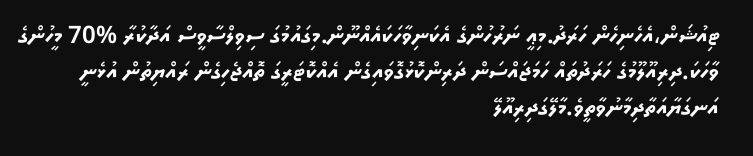ޓިއުޝަން،އެހެނިހެން ހަރަދު.މިޢީ ނަރުހުންގެ އެކަނިވާހަކައެއްނޫން.މިގައުމުގަ ސިވިލްސާވީސް އަދާކުރާ %70 މީހުންގެ ވާހަކަ.ދިރިއޫލޫމުގެ ހަރަދުތައް ހަމަޖައްސަން ދަރިންކޮޅުގޮވައިގެން އެއްކޮޓަރީގަ ތޮއްޖެހިގެން ރައްޔިތުން އުޅެނީ އަނގަޔާއަތާދިމާނުވާތީވެ.މާލޭގަދިރިއޫލޭ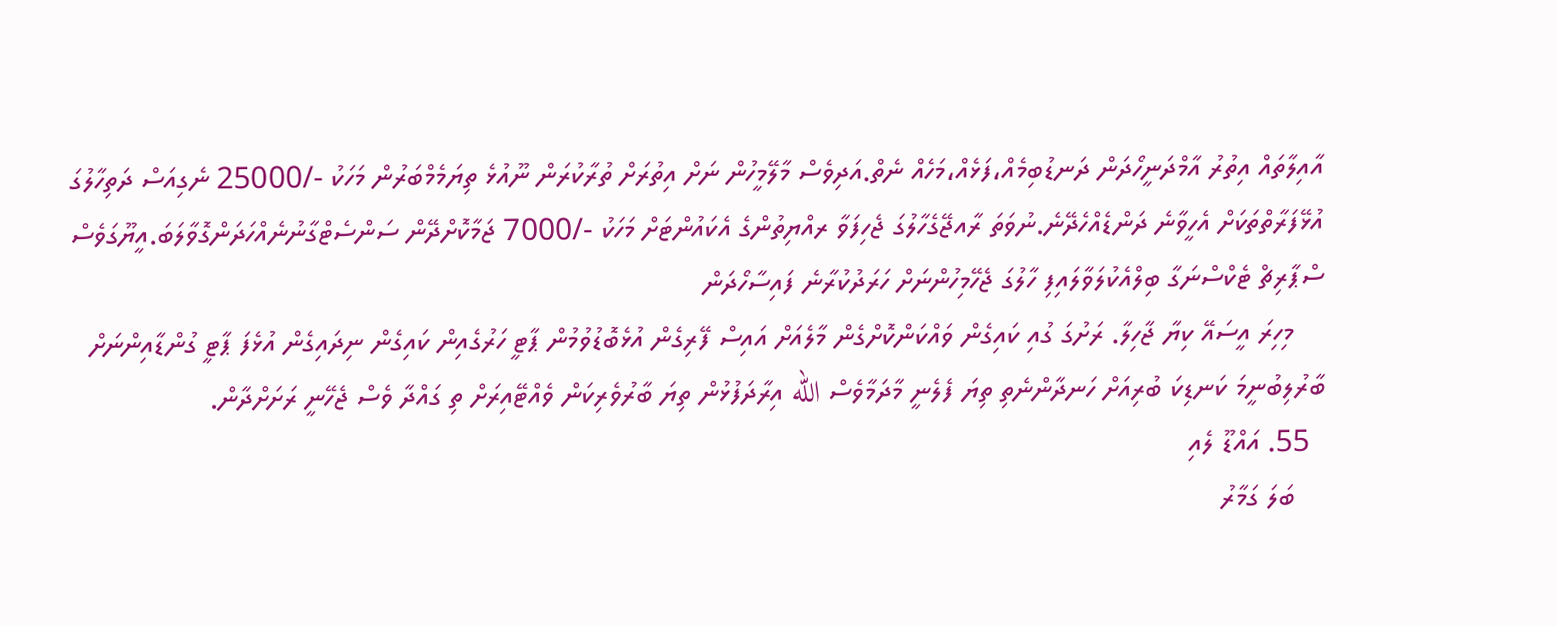އާއިލާތައް އިތުރު އާމްދަނީހޯދަން ދަނޑުބިމެއް،ފަޅެއް،މަހެއް ނެތް.އަދިވެސް މާލޭމީހުން ނަށް އިތުރަށް ތުރާކުރަން ނޫއުޅެ ތިޔަމެމްބަރުން މަހަކު -/25000 ނެގިއަސް ދަތިހާލުގަ އުޅޭފަރާތްތަކަށް އެހީވާނެ ދަންޑެއްހެދޭނެ.ނުވަތަ ރާއޖޭގެހާލުގަ ޖެހިފަވާ ރއްޔިތުންގެ އެކައުންޓަށް މަހަކު -/7000 ޖަމާކޮށްދޭން ސަންސެޓްގާނުނެއްހަދަންގޮވާލަބަ.އީޔޫގަވެސް ސްޕާރިޗް ޓެކްސްނަގާ ބިލްއެކުލަވާލައިފި ހާލުގަ ޖެހޭމިހުންނަށް ހަރަދުކުރާނެ ފައިސާހޯދަން
    މިހިރަ އީސައޭ ކިޔާ ޖާހިލާ. ރަށުގަ ގުއި ކައިގެން ވައްކަންކޮށްގެން މާލެއަށް އައިސް ފޭރިގެން އުޅެބޮޑުވުމުން ޕާޓީ ހަރުގެއިން ކައިގެން ނިދައިގެން އުޅެފަ ޕާޓީ ގުންޑާއިންނަށް ބާރުލިބުނީމަ ކަނޑިކަ ބުރިއަށް ހަނދާންނެތި ތިޔަ ފެލެނީ މާދަމާވެސް الله އިރާދަފުޅުން ތިޔަ ބާރުވެރިކަން ވެއްޓޭއިރަށް ތި ގައްދާ ވެސް ޖެހޭނީ ރަށަށްދާން.
  55. އައްޑޫ ލެއި
    ބަލަ ގަމާރު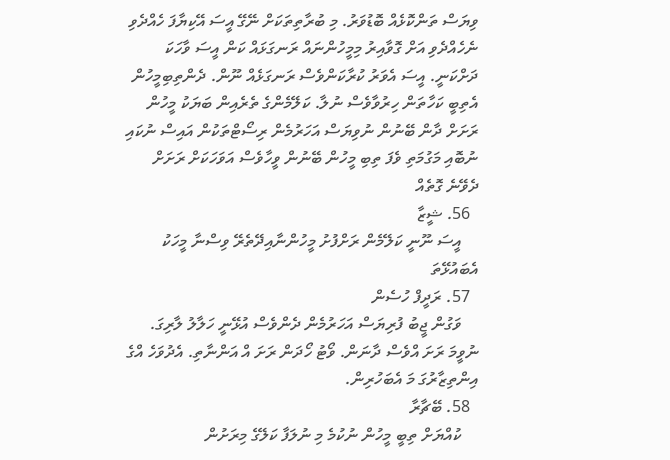ވިޔަސް ތަންކޮޅެއް ބޮޑުވަރު. މި ބުރާތިތަކަށް ނޭގޭ އީސަ އޭކިޔާފަ ހެއްދެވި ނެހެއްދެވި އަށް ގޮވާއިރު މިމީހުންނައް ރަނގަޅައް ކަން އީސަ ވާހަކަ ދަށްކަނީ. އީސަ އެވަރު ކުރާކަންވެސް ރަނގަޅެއް ނޫން. ދެންތިބިމީހުން އެތިބީ ކަހާތަން ހިރުވާވެސް ނުލާ. ކަލޭމެންގެ ތެރެއިން ބަޔަކު މީހުން ރަށަށް ދާން ބޭނުން ނުވިޔަސް އަހަރުމެން ރިސޯޓްތަކުން އައިސް ނުކައި ނުބޮއި މަގުމަތި ވެފަ ތިބި މީހުން ބޭނުން ވީހާވެސް އަވަހަކަށް ރަށަށް ދެވޭނެ ގޮތެއް
  56. ޝީޒާ
    އީސަ ނޫނީ ކަލޭމެން ރަށްފުށު މީހުންނާއިދޭތެރޭ ވިސްނާ މީހަކު އެބައުޅޭތަ
  57. ރަދީފް ހުސެން
    ވަގުން ޖީބު ފުރިޔަސް އަހަރުމެން ދެންވެސް އުޅޭނީ ހަލާލު ލާރިގަ. ނުވީމަ ރަށަ އްވެސް ދާނަން. ވޯޓު ހޯދަން ރަށަ އް އަންނާތި. އެދުވަހެ އްގެ އިންތިޒާރުގަ މަ އެބަހުރިން.
  58. ބޭޗާރާ
    ކުއްޔަށް ތިބީ މީހުން ނުކުމެ މި ނުލަފާ ކަލޭގެ މިރަށުން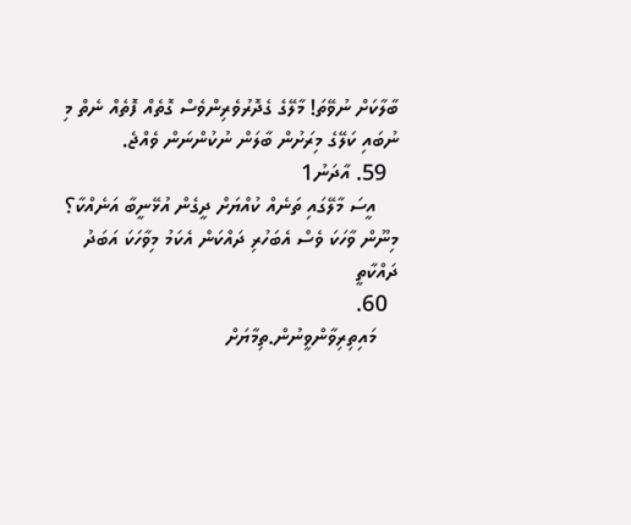ބާލާކަށް ނުވޭތަ! މާލޭގެ ގެދޮރުވެރިންވެސް ގޮތެއް ފޮތެއް ނެތް މި ނުބައި ކަލޭގެ މިރަށުން ބާލަން ނުކުންނަން ވެއްޖެ.
  59. އާދަނު1
    އީސަ މާލޭގައި ތަނެއް ކުއްޔަށް ދީގެން އުޅޭނީބާ އަނެއްކާ؟ މިނޫން ވާހަކަ ވެސް އެބަހުރި ދައްކަން އެކަމު މިވާހަކަ އަބަދު ދައްކާތީ
  60.
    މައިތިރިވާންވީނުން.ތިމާޔަށް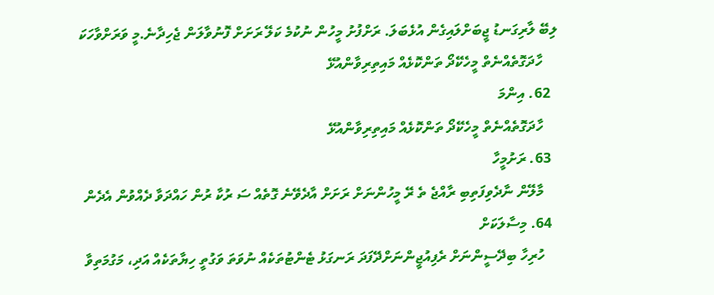ލިބޭ ލާރިގަނޑު ޖީބަށްލައިގެން އުޅެބަލަ. ރަށްފުށު މީހުން ނުކުމެ ކަލޭ ރަށަށް ފޮނުވާލަން ޖެހިދާނެ.މީ ވަރަށްވާހަކަ
    ހާދަގޮތެއްނެތް މީހެކޭދޯ ތަންކޮޅެއް މައިތިރިވާންއުޅޭ
  62. އިންމަ
    ހާދަގޮތެއްނެތް މީހެކޭދޯ ތަންކޮޅެއް މައިތިރިވާންއުޅޭ
  63. ރަށުމީހާ
    މާލޭން ނާދެވިފަތިބި ރާއްޖެ ތެ ރޭ މީހުންނަށް ރަށަށް އާދެވޭނެ ގޮތެއް ސަ ރުކާ ރުން ހައްދަވާ ދެއްވުން އެދެން
  64. މިސާލަކަށް
    ހުރިހާ ބިދޭސީންނަށް ރެފިއުޖީންނަށްދޭފަދަ ރަނގަޅު ޓެންޓުތަކެއް ނުވަތަ ވަގުތީ ހިޔާތަކެއް އަދި، މަގުމަތިވާ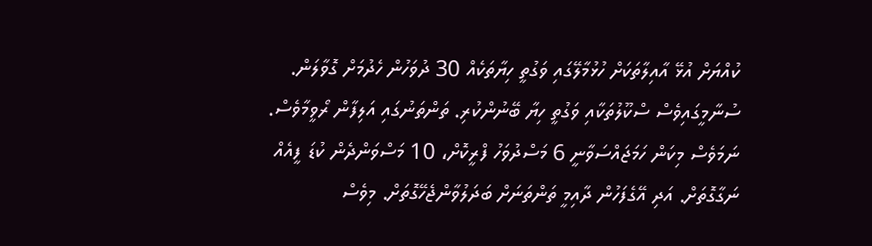ކުއްޔަށް އުޅޭ އާއިލާތަކަށް ހުޅުމާލޭގައި ވަގުތީ ހިޔާތަކެއް 30 ދުވަހުން ހެދުމަށް ގޮވާލަން. ސުނާމީގައިވެސް ސްކޫލުތަކާއި ވަގުތީ ހިޔާ ބޭނުންކުރި. ތަންތަނުގައި އަލިފާން ރޯވީމާވެސް. ނަމަވެސް މިކަން ހަމަޖައްސަވާނީ 6 މަސްދުވަހު ފްރީކޮށް، 10 މަސްވަންދެން ކުޑަ ފީއެއް ނަގާގޮތަށް. އަދި އޭގެފަހުން ދާއިމީ ތަންތަނަށް ބަދަލުވާންޖެހޭގޮތަށް. މިވެސް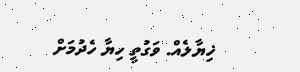ޚިޔާލެއް. ވަގުތީ ހިޔާ ހެދުމަށް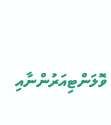ވޮލަންޓިއަރުންނާއި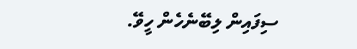ސިފައިން ލިބޭނެހެން ހީވޭ.